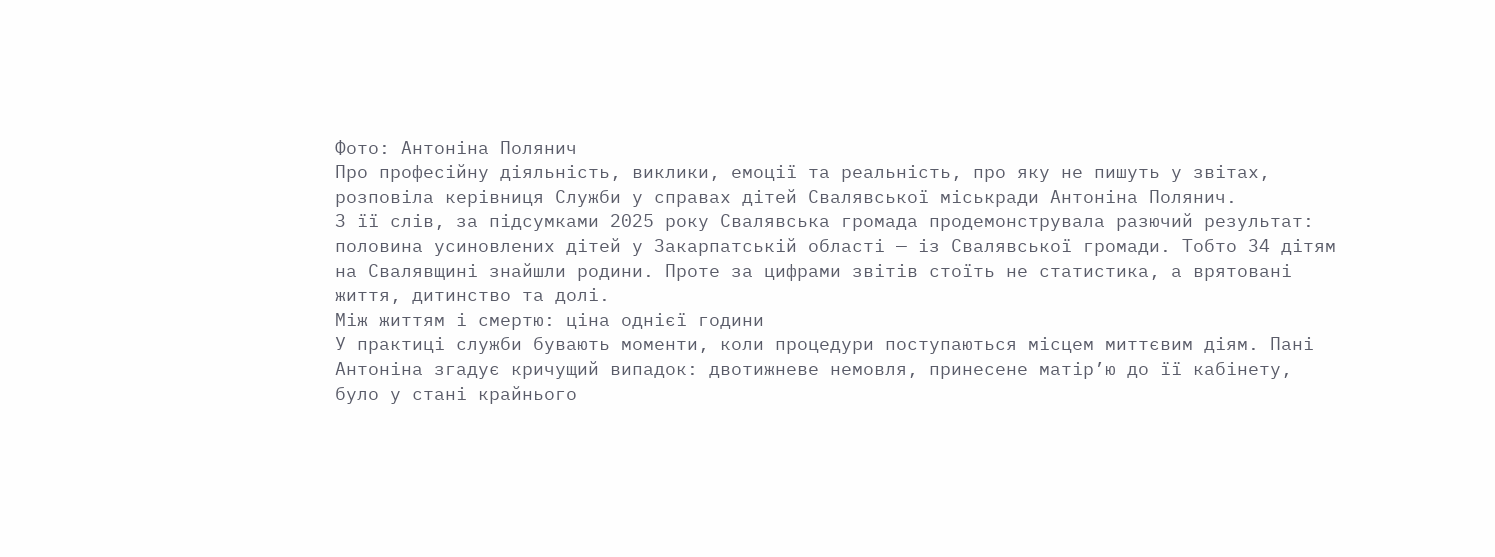Фото: Антоніна Полянич
Про професійну діяльність, виклики, емоції та реальність, про яку не пишуть у звітах, розповіла керівниця Служби у справах дітей Свалявської міськради Антоніна Полянич.
З її слів, за підсумками 2025 року Свалявська громада продемонструвала разючий результат: половина усиновлених дітей у Закарпатській області — із Свалявської громади. Тобто 34 дітям на Свалявщині знайшли родини. Проте за цифрами звітів стоїть не статистика, а врятовані життя, дитинство та долі.
Між життям і смертю: ціна однієї години
У практиці служби бувають моменти, коли процедури поступаються місцем миттєвим діям. Пані Антоніна згадує кричущий випадок: двотижневе немовля, принесене матір’ю до її кабінету, було у стані крайнього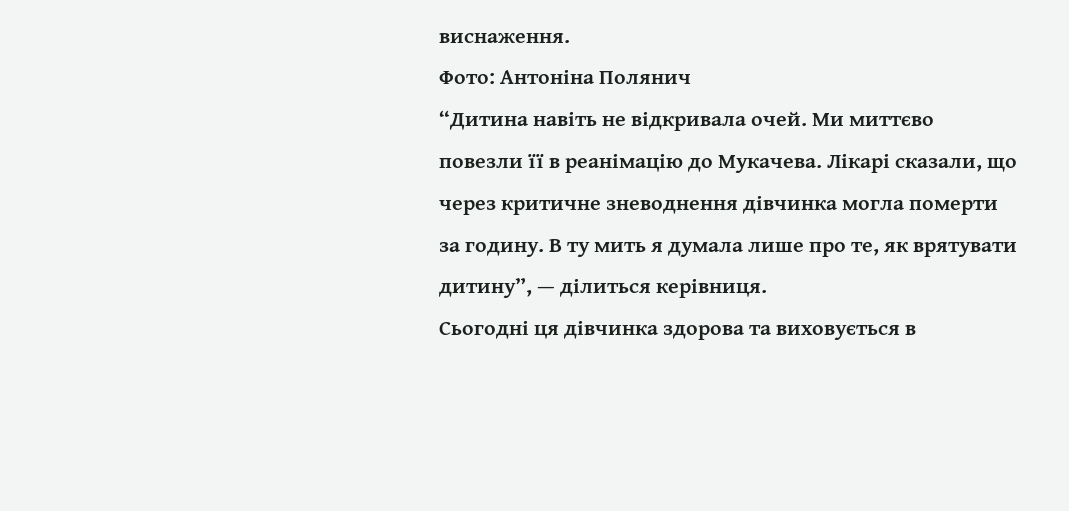виснаження.
Фото: Антоніна Полянич
“Дитина навіть не відкривала очей. Ми миттєво повезли її в реанімацію до Мукачева. Лікарі сказали, що через критичне зневоднення дівчинка могла померти за годину. В ту мить я думала лише про те, як врятувати дитину”, — ділиться керівниця.
Сьогодні ця дівчинка здорова та виховується в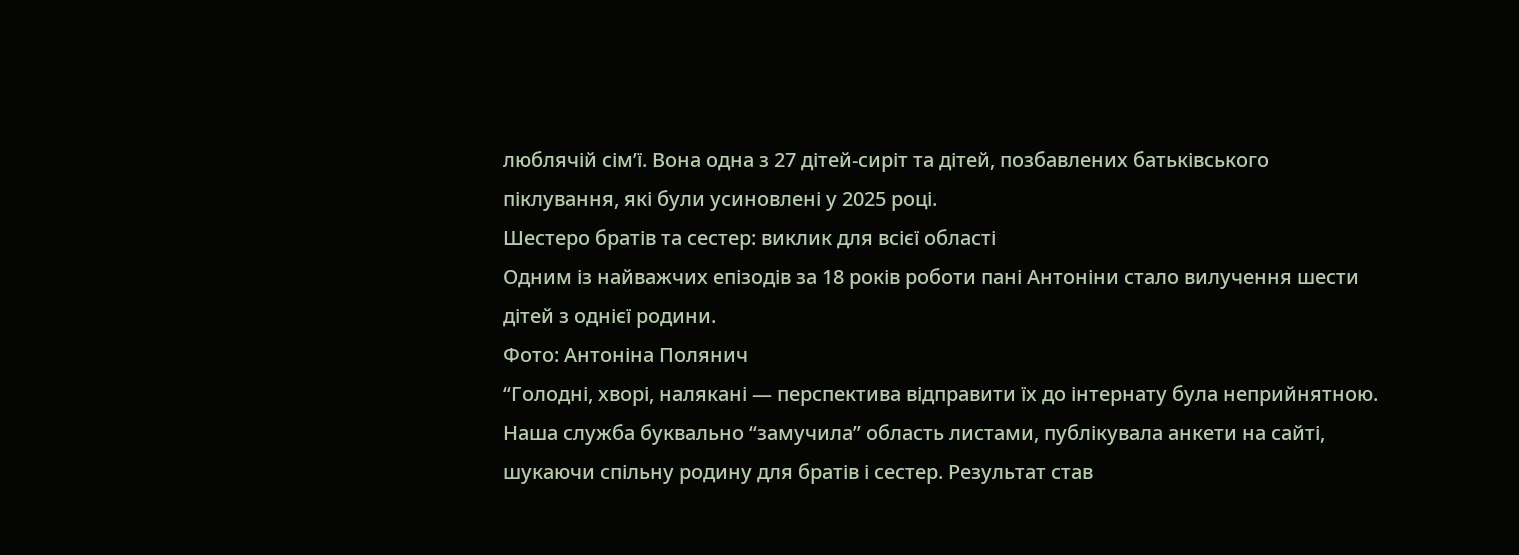люблячій сім’ї. Вона одна з 27 дітей-сиріт та дітей, позбавлених батьківського піклування, які були усиновлені у 2025 році.
Шестеро братів та сестер: виклик для всієї області
Одним із найважчих епізодів за 18 років роботи пані Антоніни стало вилучення шести дітей з однієї родини.
Фото: Антоніна Полянич
“Голодні, хворі, налякані — перспектива відправити їх до інтернату була неприйнятною. Наша служба буквально “замучила” область листами, публікувала анкети на сайті, шукаючи спільну родину для братів і сестер. Результат став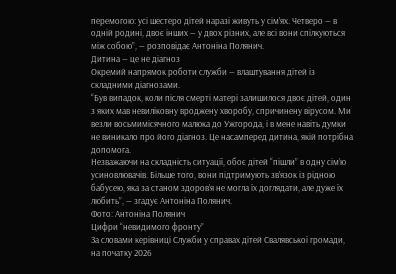перемогою: усі шестеро дітей наразі живуть у сім’ях. Четверо — в одній родині, двоє інших — у двох різних, але всі вони спілкуються між собою”, — розповідає Антоніна Полянич.
Дитина — це не діагноз
Окремий напрямок роботи служби — влаштування дітей із складними діагнозами.
“Був випадок, коли після смерті матері залишилося двоє дітей, один з яких мав невиліковну вроджену хворобу, спричинену вірусом. Ми везли восьмимісячного малюка до Ужгорода, і в мене навіть думки не виникало про його діагноз. Це насамперед дитина, якій потрібна допомога.
Незважаючи на складність ситуації, обоє дітей “пішли” в одну сім’ю усиновлювачів. Більше того, вони підтримують зв’язок із рідною бабусею, яка за станом здоров’я не могла їх доглядати, але дуже їх любить”, — згадує Антоніна Полянич.
Фото: Антоніна Полянич
Цифри “невидимого фронту”
За словами керівниці Служби у справах дітей Свалявської громади, на початку 2026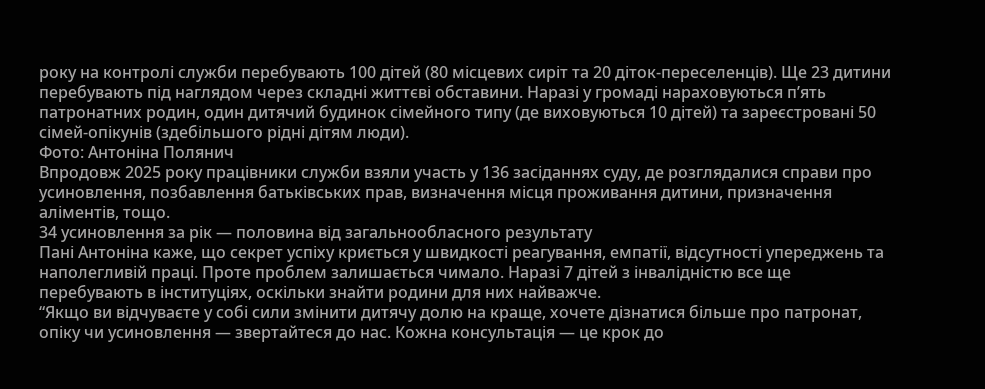року на контролі служби перебувають 100 дітей (80 місцевих сиріт та 20 діток-переселенців). Ще 23 дитини перебувають під наглядом через складні життєві обставини. Наразі у громаді нараховуються п’ять патронатних родин, один дитячий будинок сімейного типу (де виховуються 10 дітей) та зареєстровані 50 сімей-опікунів (здебільшого рідні дітям люди).
Фото: Антоніна Полянич
Впродовж 2025 року працівники служби взяли участь у 136 засіданнях суду, де розглядалися справи про усиновлення, позбавлення батьківських прав, визначення місця проживання дитини, призначення аліментів, тощо.
34 усиновлення за рік — половина від загальнообласного результату
Пані Антоніна каже, що секрет успіху криється у швидкості реагування, емпатії, відсутності упереджень та наполегливій праці. Проте проблем залишається чимало. Наразі 7 дітей з інвалідністю все ще перебувають в інституціях, оскільки знайти родини для них найважче.
“Якщо ви відчуваєте у собі сили змінити дитячу долю на краще, хочете дізнатися більше про патронат, опіку чи усиновлення — звертайтеся до нас. Кожна консультація — це крок до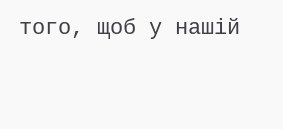того, щоб у нашій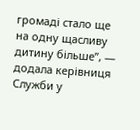громаді стало ще на одну щасливу дитину більше”, — додала керівниця Служби у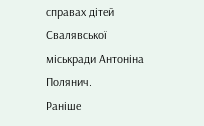справах дітей Свалявської міськради Антоніна Полянич.
Раніше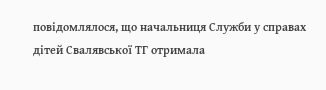повідомлялося, що начальниця Служби у справах дітей Свалявської ТГ отримала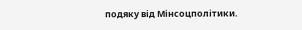подяку від Мінсоцполітики.